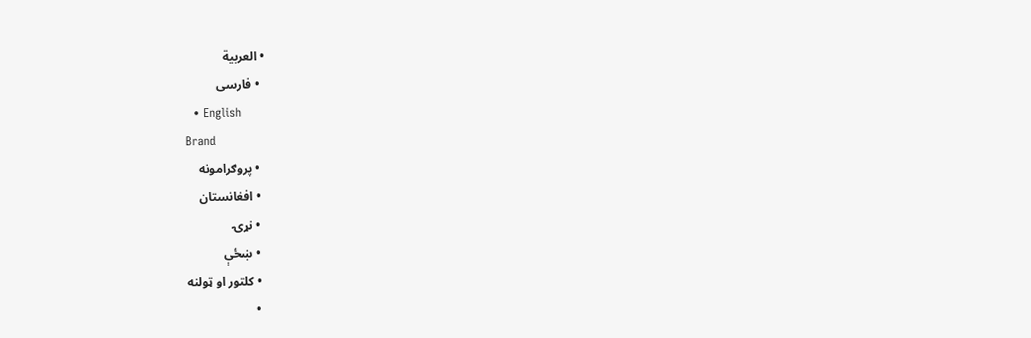• العربية
  • فارسی
  • English
Brand
  • پروګرامونه
  • افغانستان
  • نړۍ
  • ښځې
  • کلتور او ټولنه
  •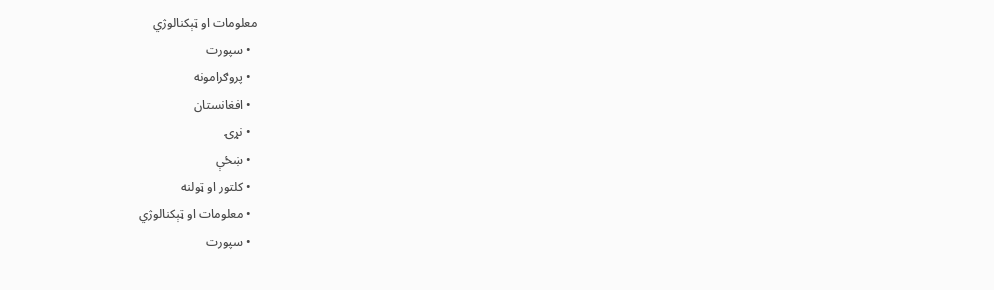معلومات او ټېکنالوژي
  • سپورت
  • پروګرامونه
  • افغانستان
  • نړۍ
  • ښځې
  • کلتور او ټولنه
  • معلومات او ټېکنالوژي
  • سپورت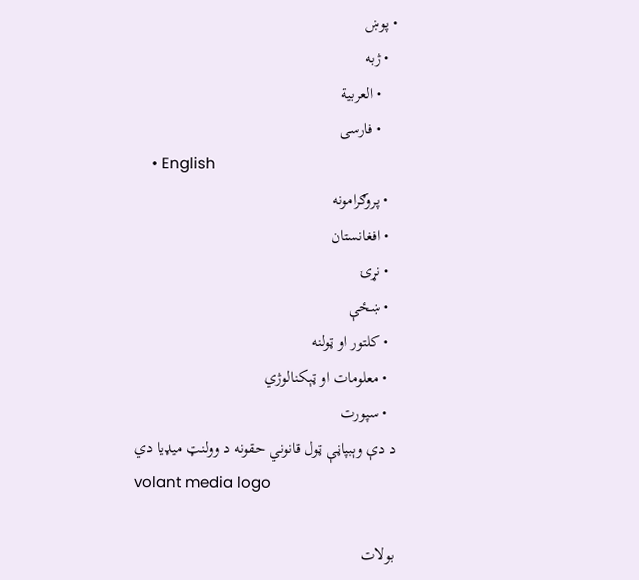• پوښ
  • ژبه
    • العربية
    • فارسی
    • English
  • پروګرامونه
  • افغانستان
  • نړۍ
  • ښځې
  • کلتور او ټولنه
  • معلومات او ټېکنالوژي
  • سپورت
د دې وېبپاڼې ټول قانوني حقونه د وولنټ میډیا دي
volant media logo

بولات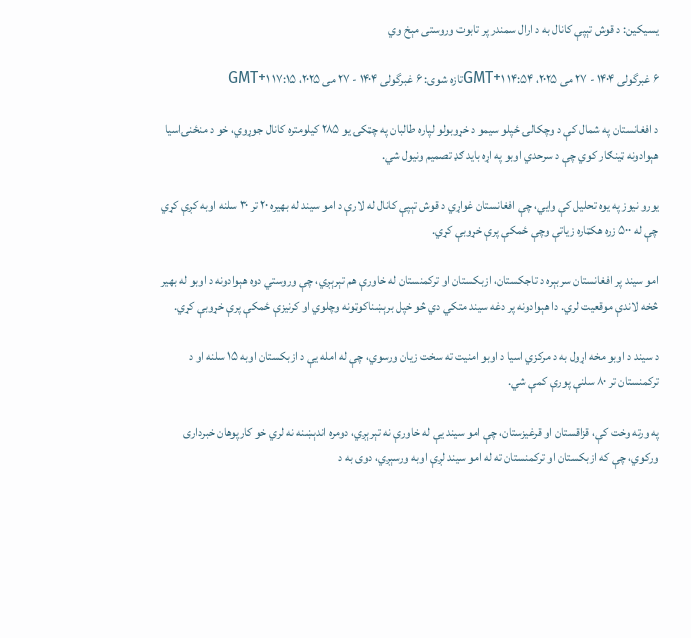یسیکین: د قوش تېپې کانال به د ارال سمندر پر تابوت وروستی مېخ وي

۶ غبرگولی ۱۴۰۴ - ۲۷ می ۲۰۲۵، ۱۴:۵۴ GMT+۱تازه شوی: ۶ غبرگولی ۱۴۰۴ - ۲۷ می ۲۰۲۵، ۱۷:۱۵ GMT+۱

د افغانستان په شمال کې د وچکالۍ ځپلو سیمو د خړوبولو لپاره طالبان په چټکۍ یو ۲۸۵ کیلومتره کانال جوړوي، خو د منځنۍاسیا هېوادونه ټینګار کوي چې د سرحدي اوبو په اړه باید ګډ تصمیم ونیول شي.

یورو نیوز په یوه تحلیل کې وايي، چې افغانستان غواړي د قوش تېپې کانال له لارې د امو سیند له بهیره ۲۰ تر ۳۰ سلنه اوبه کږې کړي چې له ۵۰۰ زره هکټاره زیاتې وچې ځمکې پرې خړوبې کړي.

امو سیند پر افغانستان سربېره د تاجکستان، ازبکستان او ترکمنستان له خاورې هم تېرېږي، چې وروستي دوه هېوادونه د اوبو له بهیر څخه لاندې موقعیت لري. دا هېوادونه پر دغه سیند متکي دي څو خپل برېښناکوټونه وچلوي او کرنیزې ځمکې پرې خړوبې کړي.

د سیند د اوبو مخه اړول به د مرکزي اسیا د اوبو امنیت ته سخت زیان ورسوي، چې له امله یې د ازبکستان اوبه ۱۵ سلنه او د ترکمنستان تر ۸۰ سلنې پورې کمې شي.

په ورته وخت کې، قزاقستان او قرغیزستان، چې امو سیند یې له خاورې نه تېرېږي، دومره اندېښنه نه لري خو کارپوهان خبرداری ورکوي، چې که ازبکستان او ترکمنستان ته له امو سیند لږې اوبه ورسېږي، دوی به د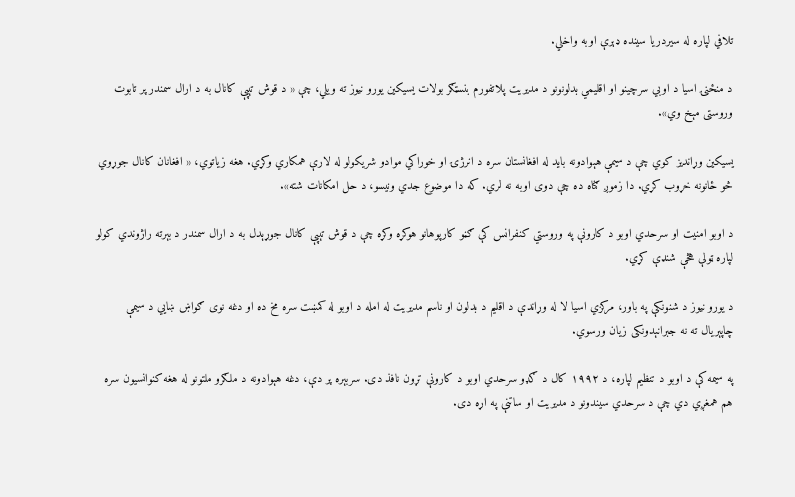تلافي لپاره له سیردریا سینده ډېرې اوبه واخلي.

د منځنۍ اسیا د اوبي سرچینو او اقلیمي بدلونونو د مدیریت پلاتفورم بنسټګر بولات یسیکین یورو نیوز ته ویلي، چې « د قوش تېپې کانال به د ارال سمندر پر تابوت وروستی مېخ وي».

یسیکین وړاندیز کوي چې د سیمې هېوادونه باید له افغانستان سره د انرژۍ او خوراکي موادو شریکولو له لارې همکاري وکړي. هغه زیاتوي، « افغانان کانال جوړوي څو ځانونه خړوب کړي. دا زموږ ګناه ده چې دوی اوبه نه لري. که دا موضوع جدي ونیسو، د حل امکانات شته».

د اوبو امنیت او سرحدي اوبو د کارونې په وروستي کنفرانس کې ګڼو کارپوهانو هوکړه وکړه چې د قوش تېپې کانال جوړېدل به د ارال سمندر د بېرته راژوندي کولو لپاره ټولې هڅې شنډې کړي.

د یورو نیوز د شنونکې په باور، مرکزي اسیا لا له وړاندې د اقلیم د بدلون او ناسم مدیریت له امله د اوبو له کمښت سره مخ ده او دغه نوی ګواښ ښايي د سیمې چاپېریال ته نه جبرانېدونکی زیان ورسوي.

په سیمه کې د اوبو د تنظیم لپاره، د ۱۹۹۲ کال د ګډو سرحدي اوبو د کارونې تړون نافذ دی. سربېره پر دې، دغه هېوادونه د ملګرو ملتونو له هغه کنوانسیون سره هم همغږي دي چې د سرحدي سیندونو د مدیریت او ساتنې په اړه دی.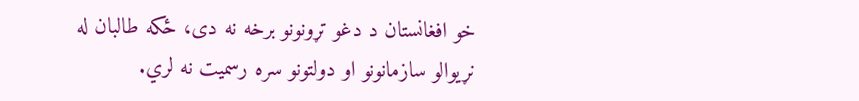خو افغانستان د دغو تړونونو برخه نه دی، ځکه طالبان له نړیوالو سازمانونو او دولتونو سره رسمیت نه لري.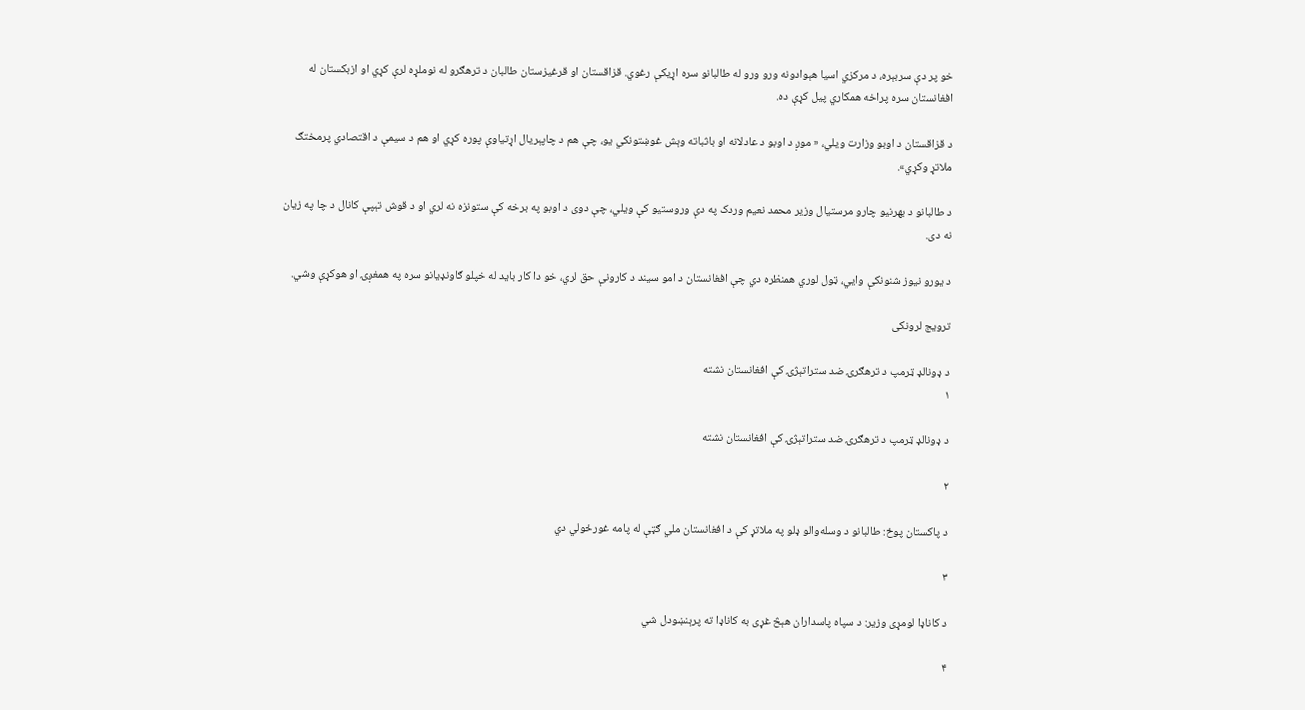خو پر دې سربېره، د مرکزي اسیا هېوادونه ورو ورو له طالبانو سره اړیکې رغوي. قزاقستان او قرغیزستان طالبان د ترهګرو له نوملړه لرې کړي او ازبکستان له افغانستان سره پراخه همکاري پیل کړې ده.

د قزاقستان د اوبو وزارت ویلي، « موږ د اوبو د عادلانه او باثباته وېش غوښتونکي یو، چې هم د چاپېریال اړتیاوې پوره کړي او هم د سیمې د اقتصادي پرمختګ ملاتړ وکړي».

د طالبانو د بهرنیو چارو مرستیال وزیر محمد نعیم وردک په دې وروستیو کې ویلي، چې دوی د اوبو په برخه کې ستونزه نه لري او د قوش تېپې کانال د چا په زیان نه دی.

د یورو نیوز شنونکې وايي، ټول لوري همنظره دي چې افغانستان د امو سیند د کارونې حق لري، خو دا کار باید له خپلو ګاونډیانو سره په همغږۍ او هوکړې وشي.

ترویج لرونکی

د ډونالډ ټرمپ د ترهګرۍ ضد ستراتېژۍ کې افغانستان نشته
۱

د ډونالډ ټرمپ د ترهګرۍ ضد ستراتېژۍ کې افغانستان نشته

۲

د پاکستان پوځ: طالبانو د وسله‌والو ډلو په ملاتړ کې د افغانستان ملي ګټې له پامه غورځولي دي

۳

د کاناډا لومړی وزیر: د سپاه پاسداران هېڅ غړی به کاناډا ته پرېنښودل شي

۴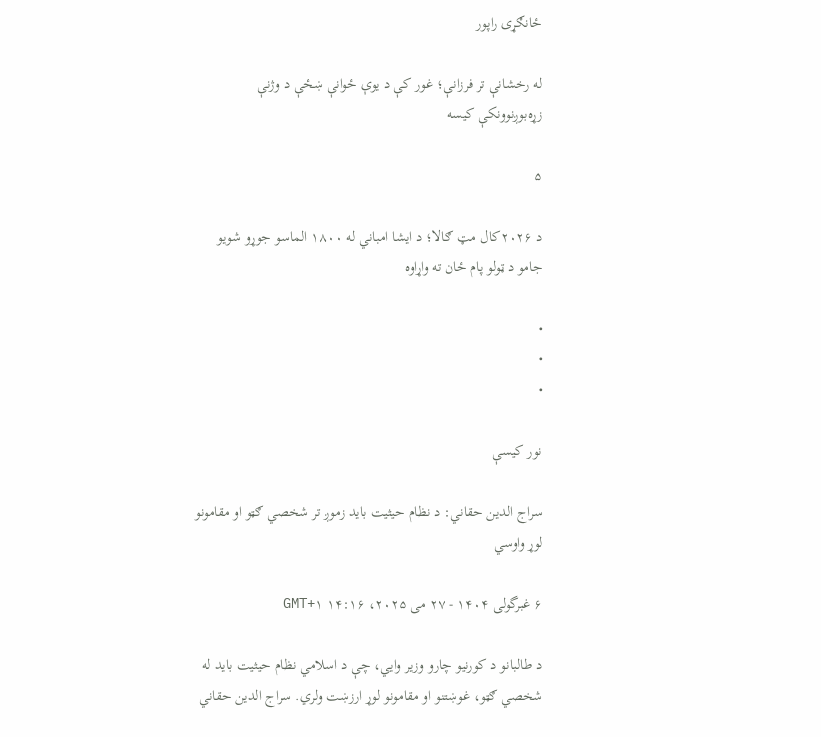ځانګړی راپور

له رخشانې تر فرزانې؛ غور کې د یوې ځوانې ښځې د وژنې زړه‌بوږنوونکې کیسه

۵

د ۲۰۲۶کال مټ ګالا؛ د ایشا امباني له ۱۸۰۰ الماسو جوړو شويو جامو د ټولو پام ځان ته واړاوه

•
•
•

نور کیسې

سراج الدین حقاني: د نظام حیثیت باید زموږ تر شخصي ګټو او مقامونو لوړ واوسي

۶ غبرگولی ۱۴۰۴ - ۲۷ می ۲۰۲۵، ۱۴:۱۶ GMT+۱

د طالبانو د کورنیو چارو وزیر وايي، چې د اسلامي نظام حیثیت باید له شخصي ګټو، غوښتنو او مقامونو لوړ ارزښت ولري. سراج الدین حقاني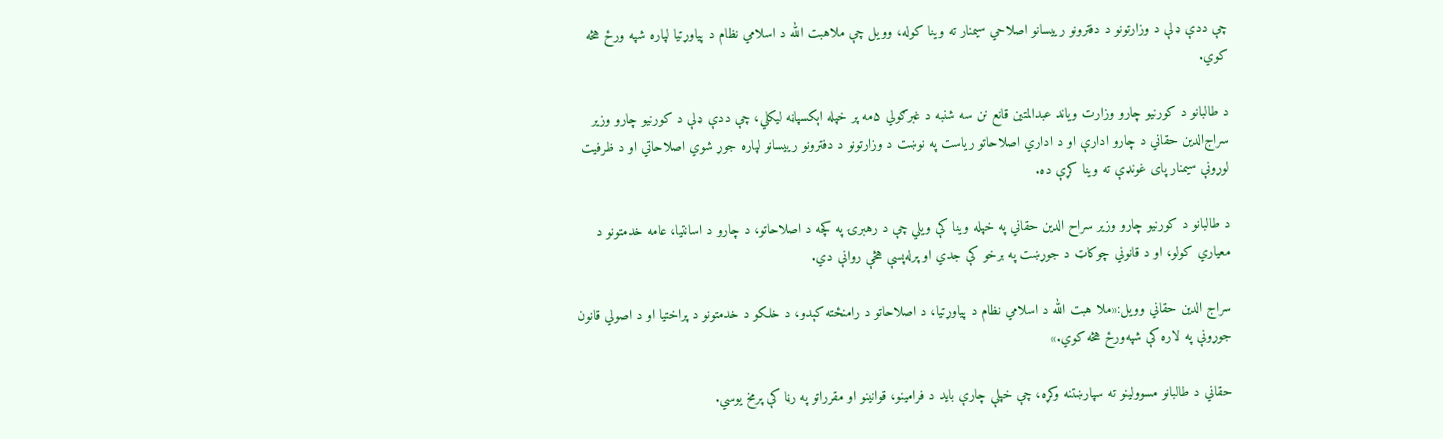چې ددې ډلې د وزارتونو د دفترونو رییسانو اصلاحي سیمنار ته وینا کوله، وویل چې ملاهبت الله د اسلامي نظام د پیاوړتیا لپاره شپه ورځ هڅه کوي.

د طالبانو د کورنیو چارو وزارت ویاند عبدالمتین قانع نن سه شنبه د غبرګولي ۵مه پر خپله اېکسپاڼه لیکلي، چې ددې ډلې د کورنیو چارو وزیر سراج‌الدین حقاني د چارو ادارې او د اداري اصلاحاتو ریاست په نوښت د وزارتونو د دفترونو رییسانو لپاره جوړ شوي اصلاحاتي او د ظرفیت لوړونې سیمنار پای غونډې ته وینا کړې ده.

د طالبانو د کورنیو چارو وزیر سراح الدین حقاني په خپله وینا کې ویلي چې د رهبرۍ په کچه د اصلاحاتو، د چارو د اسانتیا، عامه خدمتونو د معیاري کولو، او د قانوني چوکاټ د جوړښت په برخو کې جدي او پرله‌پسې هڅې روانې دي.

سراج الدین حقاني وویل:«ملا هبت الله د اسلامي نظام د پیاوړتیا، د اصلاحاتو د رامنځته کېدو، د خلکو د خدمتونو د پراختیا او د اصولي قانون جوړونې په لاره کې شپه‌ورځ هڅه کوي.»

حقاني د طالبانو مسوولینو ته سپارښتنه وکړه، چې خپلې چارې باید د فرامینو، قوانینو او مقرراتو په رڼا کې پرمخ یوسي.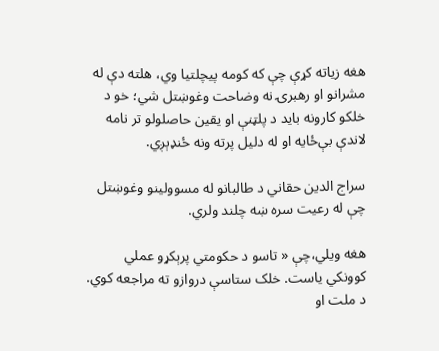هغه زیاته کړې چې که کومه پیچلتیا وي، هلته دې له مشرانو او رهبرۍ نه وضاحت وغوښتل شي؛ خو د خلکو کارونه باید د پلټنې او یقین حاصلولو تر نامه لاندې بې‌ځایه او له دلیل پرته ونه ځنډېږي.

سراج الدین حقاني د طالبانو له مسوولینو وغوښتل چې له رعیت سره ښه چلند ولري.

هغه ویلي،چې « تاسو د حکومتي پرېکړو عملي کوونکي یاست. خلک ستاسې دروازو ته مراجعه کوي. د ملت او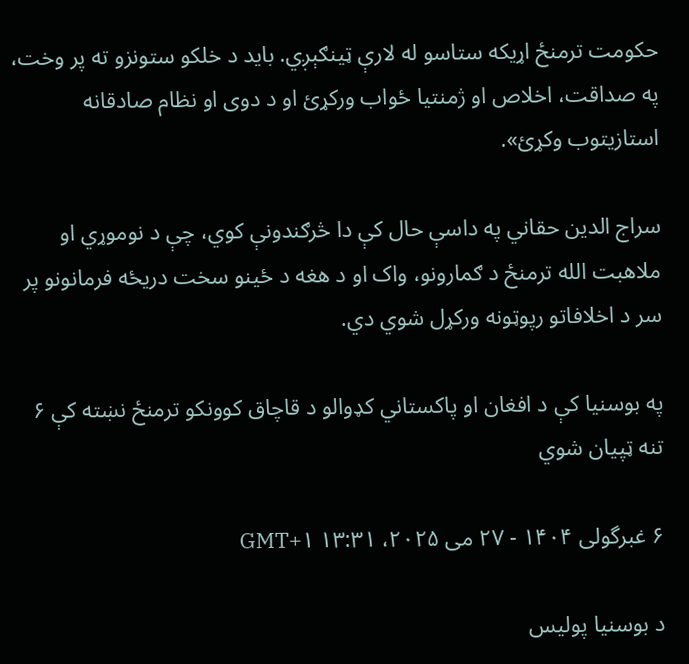حکومت ترمنځ اړیکه ستاسو له لارې ټینګېږي. باید د خلکو ستونزو ته پر وخت، په صداقت، اخلاص او ژمنتیا ځواب ورکړئ او د دوی او نظام صادقانه استازیتوب وکړئ».

سراج الدین حقاني په داسې حال کې دا څرګندونې کوي، چې د نوموړي او ملاهبت الله ترمنځ د ګمارونو، واک او د هغه د ځینو سخت دریځه فرمانونو پر سر د اخلافاتو رپوټونه ورکړل شوي دي.

په بوسنیا کې د افغان او پاکستاني کډوالو د قاچاق کوونکو ترمنځ نښته کې ۶ تنه ټپیان شوي

۶ غبرگولی ۱۴۰۴ - ۲۷ می ۲۰۲۵، ۱۳:۳۱ GMT+۱

د بوسنیا پولیس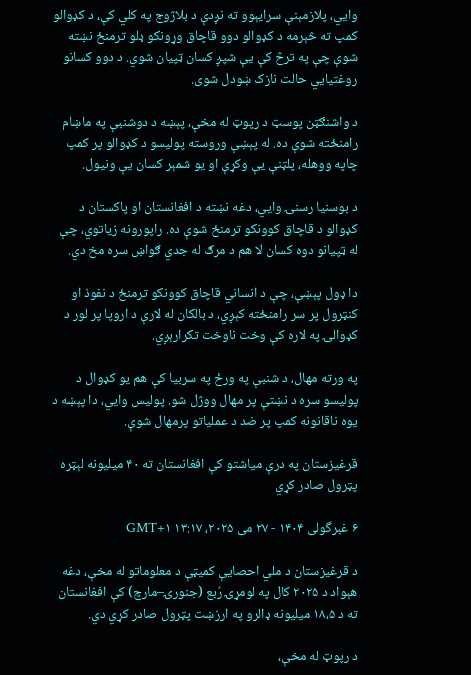وایي، پلازمېنې سرايېوو ته نږدې د بلاژوج په کلي کې، د کډوالو کمپ ته څېرمه د کډوالو دوو قاچاق وړونکو ډلو ترمنځ نښته شوې چې په ترڅ کې یې شپږ کسان ټپیان شوي. د دوو کسانو روغتیایي حالت نازک ښودل شوی.

د واشنګټن پوسټ د رپوټ له مخې، پېښه د دوشنبې په ماښام رامنځته شوې ده. له پېښې وروسته پولیسو د کډوالو پر کمپ چاپه ووهله، پلټنې یې وکړې او یو شمېر کسان یې ونیول.

د بوسنیا رسنۍ وایي، دغه نښته د افغانستان او پاکستان د کډوالو د قاچاق کوونکو ترمنځ شوې ده. راپورونه زیاتوي، چې له ټپیانو دوه کسان لا هم د مرګ له جدي ګواښ سره مخ دي.

دا ډول پېښې، چې د انساني ‌قاچاق کوونکو ترمنځ د نفوذ او کنټرول پر سر رامنځته کېږي، د بالکان له لارې د اروپا پر لور د کډوالۍ په لاره کې وخت ناوخت تکرارېږي.

په ورته مهال، د شنبې په ورځ په سربیا کې هم یو کډوال د پولیسو سره د نښتې پر مهال ووژل شو. پولیس وایي، دا پېښه د یوه ناقانونه کمپ پر ضد د عملیاتو پرمهال شوې.

قرغیزستان په درې میاشتو کې افغانستان ته ۴۰ میلیونه لېټره پټرول صادر کړي

۶ غبرگولی ۱۴۰۴ - ۲۷ می ۲۰۲۵، ۱۳:۱۷ GMT+۱

د قرغیزستان د ملي احصایې کمیټې د معلوماتو له مخې، دغه هېواد د ۲۰۲۵ کال په لومړۍ رُبع (جنورۍ–مارچ) کې افغانستان ته د ۱۸،۵ میلیونه ډالرو په ارزښت پټرول صادر کړي دي.

د رپوټ له مخې،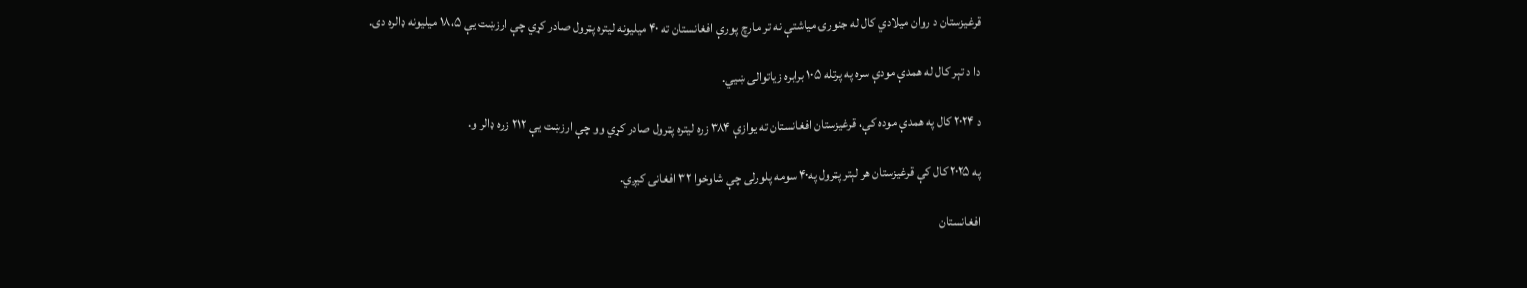قرغیزستان د روان میلادي کال له جنورۍ میاشتې نه تر مارچ پورې افغانستان ته ۴۰ میلیونه لیتره پټرول صادر کړي چې ارزښت یې ۱۸،۵ میلیونه ډالره دی.

دا د تېر کال له همدې مودې سره په پرتله ۱۰۵ برابره زیاتوالی ښيي.

د ۲۰۲۴ کال په همدې موده کې، قرغیزستان افغانستان ته یوازې ۳۸۴ زره لیتره پټرول صادر کړي وو چې ارزښت یې ۲۱۲ زره ډالر و.

په ۲۰۲۵ کال کې قرغیزستان هر لېتر پټرول په۴۰ سومه پلورلی چې شاوخوا ۳۲ افغانۍ کیږي.

افغانستان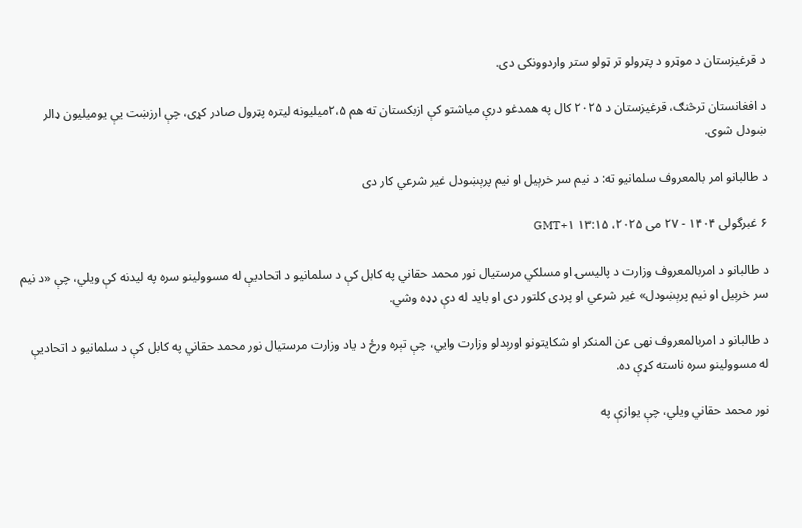د قرغیزستان د موټرو د پټرولو تر ټولو ستر واردوونکی دی.

د افغانستان ترڅنګ، قرغیزستان د ۲۰۲۵ کال په همدغو درې میاشتو کې ازبکستان ته هم ۲،۵میلیونه لیتره پټرول صادر کړی، چې ارزښت یې یومیلیون ډالر ښودل شوی.

د طالبانو امر بالمعروف سلمانیو ته: د نیم سر خرېیل او نیم پرېښودل غیر شرعي کار دی

۶ غبرگولی ۱۴۰۴ - ۲۷ می ۲۰۲۵، ۱۳:۱۵ GMT+۱

د طالبانو د امربالمعروف وزارت د پالیسۍ او مسلکي مرستیال نور محمد حقاني په کابل کې د سلمانیو د اتحادیې له مسوولینو سره په لیدنه کې ویلي، چې «د نیم سر خرېیل او نیم پرېښودل» غیر شرعي او پردی کلتور دی او باید له دې ډډه وشي.

د طالبانو د امربالمعروف نهی عن المنکر او شکایتونو اورېدلو وزارت وايي، چې تېره ورځ د یاد وزارت مرستیال نور محمد حقاني په کابل کې د سلمانیو د اتحادیې له مسوولینو سره ناسته کړې ده.

نور محمد حقاني ویلي، چې یوازې په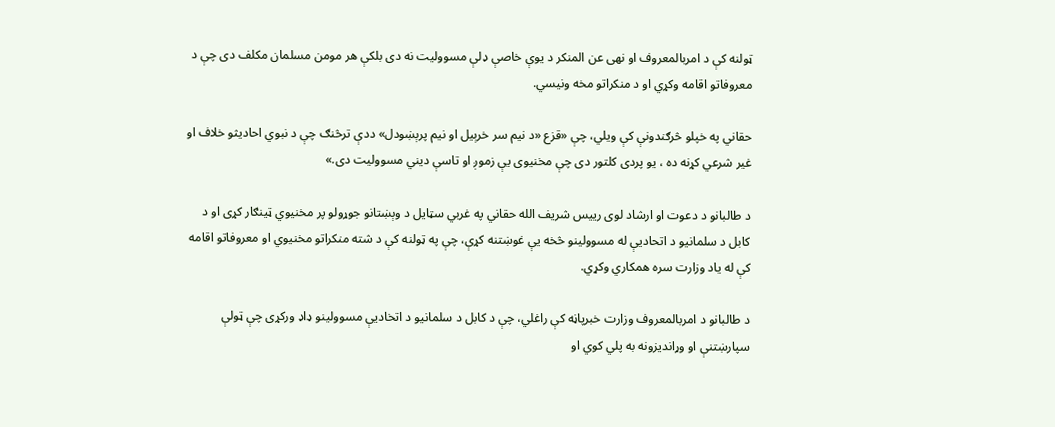ټولنه کې د امربالمعروف او نهی عن المنکر د یوې خاصې ډلې مسوولیت نه دی بلکې هر مومن مسلمان مکلف دی چې د معروفاتو اقامه وکړي او د منکراتو مخه ونیسي.

حقاني په خپلو څرګندونې کې ویلي، چې «قزع «د نیم سر خرېیل او نیم پرېښودل» ددې ترڅنګ چې د نبوي احادیثو خلاف او غیر شرعي کړنه ده ، یو پردی کلتور دی چې مخنیوی یې زموږ او تاسې دیني مسوولیت دی.»

د طالبانو د دعوت او ارشاد لوی رییس شریف الله حقاني په غربي سټایل د وېښتانو جوړولو پر مخنیوي ټینګار کړی او د کابل د سلمانیو د اتحادیې له مسوولینو څخه یې غوښتنه کړې، چې په ټولنه کې د شته منکراتو مخنیوي او معروفاتو اقامه کې له یاد وزارت سره همکاري وکړي.

د طالبانو د امربالمعروف وزارت خبرپاڼه کې راغلي، چې د کابل د سلمانیو د اتخادیې مسوولینو ډاډ ورکړی چې ټولې سپارښتنې او وړاندیزونه به پلي کوي او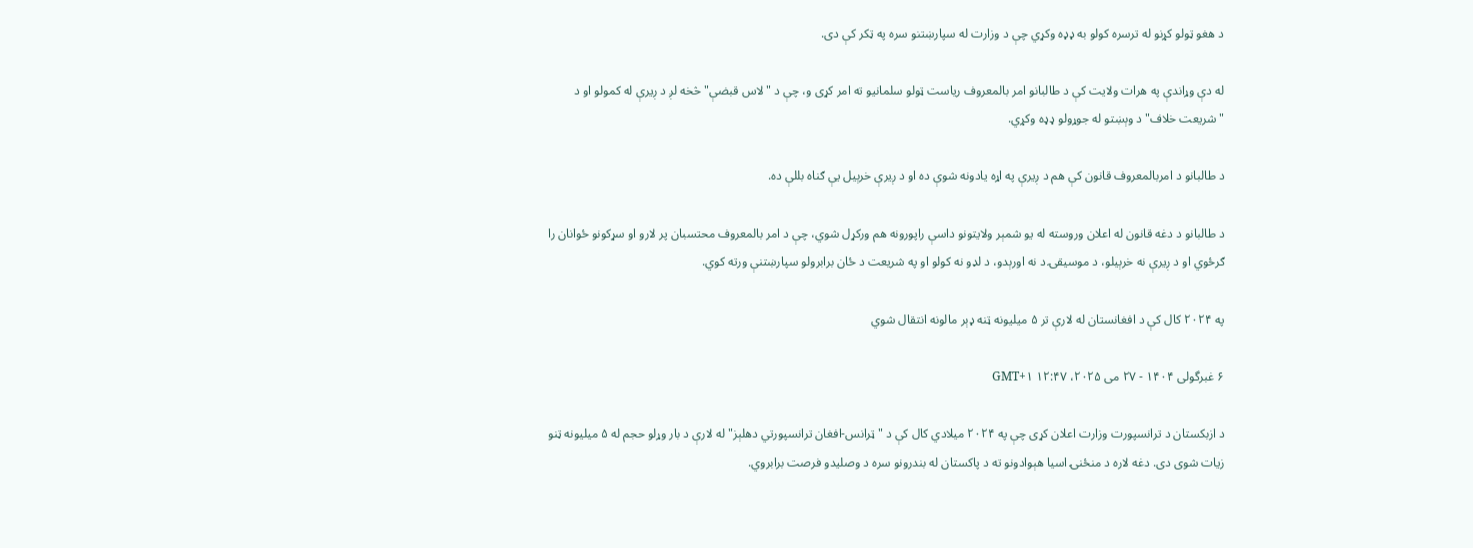د هغو ټولو کړنو له ترسره کولو به ډډه وکړي چې د وزارت له سپارښتنو سره په ټکر کې دی.

له دې وړاندې په هرات ولایت کې د طالبانو امر بالمعروف ریاست ټولو سلمانیو ته امر کړی و، چې د "لاس قبضې" څخه لږ د ږیرې له کمولو او د "شریعت خلاف" د وېښتو له جوړولو ډډه وکړي.

د طالبانو د امربالمعروف قانون کې هم د ږیرې په اړه یادونه شوې ده او د ږیرې خرېیل یې ګناه بللې ده.

د طالبانو د دغه قانون له اعلان وروسته له یو شمېر ولایتونو داسې راپورونه هم ورکړل شوي، چې د امر بالمعروف محتسبان پر لارو او سړکونو ځوانان را ګرځوي او د ږیرې نه خرېیلو، د موسیقۍ د نه اورېدو، د لډو نه کولو او په شریعت د ځان برابرولو سپارښتنې ورته کوي.

په ۲۰۲۴ کال کې د افغانستان له لارې تر ۵ میلیونه ټنه ډېر مالونه انتقال شوي

۶ غبرگولی ۱۴۰۴ - ۲۷ می ۲۰۲۵، ۱۲:۴۷ GMT+۱

د ازبکستان د ترانسپورت وزارت اعلان کړی چې په ۲۰۲۴ میلادي کال کې د "ټرانس-افغان ترانسپورتي دهلېز" له لارې د بار وړلو حجم له ۵ میلیونه ټنو زیات شوی دی. دغه لاره د منځنۍ اسیا هېوادونو ته د پاکستان له بندرونو سره د وصلیدو فرصت برابروي.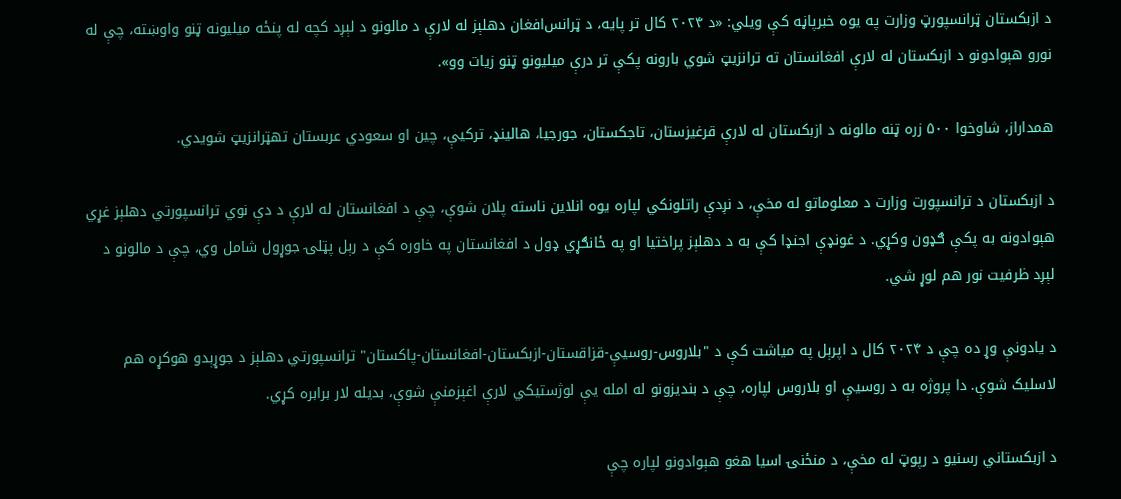د ازبکستان ټرانسپورټ وزارت په یوه خبرپاڼه کې ویلي: «د ۲۰۲۴ کال تر پایه، د ټرانس‌افغان دهلېز له لارې د مالونو د لېږد کچه له پنځه میلیونه ټنو واوښته، چې له نورو هېوادونو د ازبکستان له لارې افغانستان ته ترانزیټ شوي بارونه پکې تر درې میلیونو ټنو زیات وو».

همداراز، شاوخوا ۵۰۰ زره ټنه مالونه د ازبکستان له لارې قرغیزستان، تاجکستان، جورجیا، هالینډ، ترکیې، چین او سعودي عربستان تهټرانزیټ شويدي.

د ازبکستان د ترانسپورت وزارت د معلوماتو له مخې، د نږدې راتلونکي لپاره یوه انلاین ناسته پلان شوې، چې د افغانستان له لارې د دې نوي ترانسپورتي دهلېز غړي هېوادونه به پکې ګډون وکړي. د غونډې اجنډا کې به د دهلېز پراختیا او په ځانګړي ډول د افغانستان په خاوره کې د رېل پټلۍ جوړول شامل وي، چې د مالونو د لېږد ظرفیت نور هم لوړ شي.

د یادونې وړ ده چې د ۲۰۲۴ کال د اپرېل په میاشت کې د "بلاروس-روسیې-قزاقستان-ازبکستان-افغانستان-پاکستان" ترانسپورتي دهلېز د جوړېدو هوکړه هم لاسلیک شوې. دا پروژه به د روسیې او بلاروس لپاره، چې د بندیزونو له امله یې لوژستیکي لارې اغېزمنې شوې، بدیله لار برابره کړي.

د ازبکستاني رسنیو د رپوټ له مخې، د منځنۍ اسیا هغو هېوادونو لپاره چې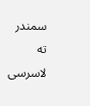سمندر ته لاسرسی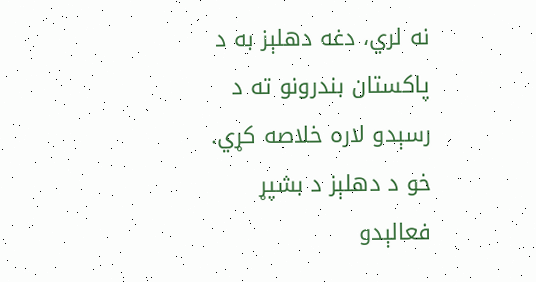نه لري، دغه دهلېز به د پاکستان بندرونو ته د رسېدو لاره خلاصه کړي. خو د دهلېز د بشپړ فعالېدو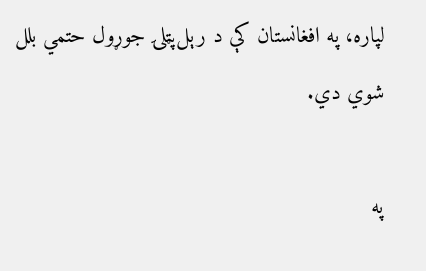لپاره، په افغانستان کې د رېل‌پټلۍ جوړول حتمي بلل شوي دي.

په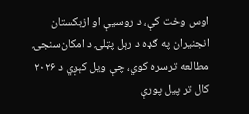اوس وخت کې، د روسیې او ازبکستان انجنیران په ګډه د رېل پټلۍ د امکان‌سنجۍ مطالعه ترسره کوي، چې ویل کېږي د ۲۰۲۶ کال تر پیل پورې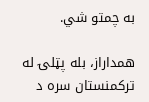به چمتو شي.

همداراز، بله پټلۍ له ترکمنستان سره د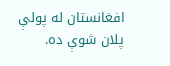افغانستان له پولې پلان شوې ده.